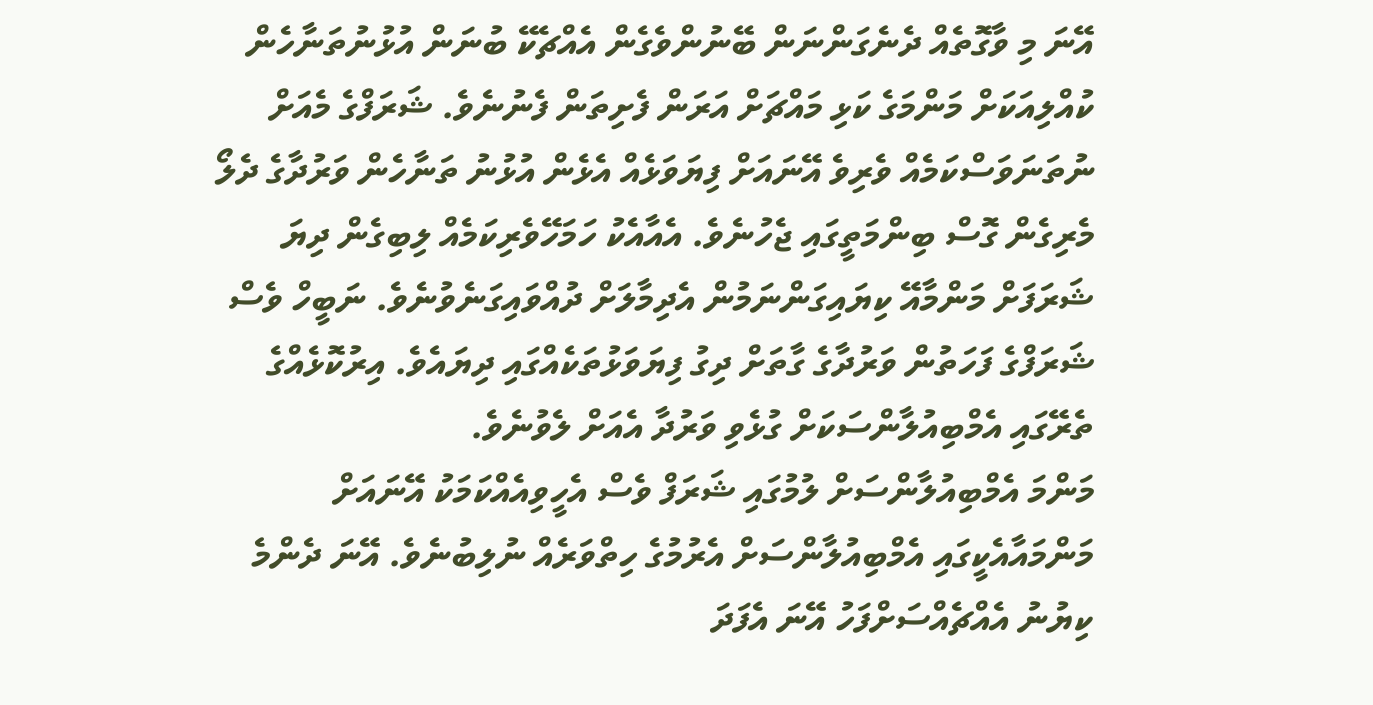އޭނަ މި ވާގޮތެއް ދެނެގަންނަން ބޭނުންވެގެން އެއްޗެކޭ ބުނަން އުޅުނުތަނާހެން ކުއްލިއަކަށް މަންމަގެ ކަޅި މައްޗަށް އަރަން ފެށިތަން ފެނުނެވެ. ޝަރަފްގެ މެއަށް ނުތަނަވަސްކަމެއް ވެރިވެ އޭނައަށް ފިޔަވަޅެއް އެޅެން އުޅުނު ތަނާހެން ވަރުދާގެ ދެލޯ މެރިގެން ގޮސް ބިންމަތީގައި ޖެހުނެވެ. އެއާއެކު ހަމަހޭވެރިކަމެއް ލިބިގެން ދިޔަ ޝަރަފަށް މަންމާއޭ ކިޔައިގަންނަމުން އެދިމާލަށް ދުއްވައިގަނެވުނެވެ. ނަބީހް ވެސް ޝަރަފްގެ ފަހަތުން ވަރުދާގެ ގާތަށް ދިގު ފިޔަވަޅުތަކެއްގައި ދިޔައެވެ. އިރުކޮޅެއްގެ ތެރޭގައި އެމްބިއުލާންސަކަށް ގުޅެވި ވަރުދާ އެއަށް ލެވުނެވެ.
މަންމަ އެމްބިއުލާންސަށް ލުމުގައި ޝަރަފް ވެސް އެހީވިއެއްކަމަކު އޭނައަށް މަންމައާއެކީގައި އެމްބިއުލާންސަށް އެރުމުގެ ހިތްވަރެއް ނުލިބުނެވެ. އޭނަ ދެންމެ ކިޔުނު އެއްޗެއްސަށްފަހު އޭނަ އެފަދަ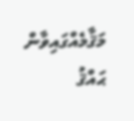މަޤާމެއްގައިވާން ޙައްޤު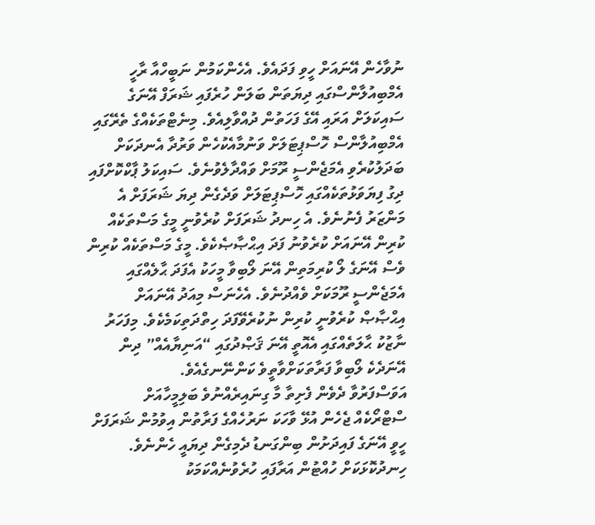ނުވާހެން އޭނައަށް ހީވި ފަދައެވެ. އެހެންކަމުން ނަބީހްއާ ރާހީ އެމްބިއުލާންސްގައި ދިޔަތަން ބަލަން ހުރެފައި ޝަރަފް އޭނަގެ ސައިކަލަށް އަރައި އޭގެ ފަހަތުން ދުއްވާލިއެވެ. މިނެޓްތަކެއްގެ ތެރޭގައި އެމްބިއުލާންސް ހޮސްޕިޓަލަށް ވަނުމާއެކުހެން ވަރުދާ އެނދަކަށް ބަދަލުކުރެވި އެމަޖެންސީ ރޫމަށް ވައްދާލެވުނެވެ. ސައިކަލު ޕާކްކޮށްފައި ދިގު ފިޔަވަޅުތަކެއްގައި ހޮސްޕިޓަލަށް ވަދެގެން ދިޔަ ޝަރަފަށް އެ މަންޒަރު ފެނުނެވެ. އެ ހިނދު ޝަރަފަށް ކުރެވުނީ މީގެ މަސްތަކެއް ކުރިން އޭނައަށް ކުރެވުނު ފަދަ އިޙްޞާޞެކެވެ. މީގެ މަސްތަކެއް ކުރިން ވެސް އޭނަގެ ލޯ ކުރިމަތިން އޭނަ ލޯބިވާ މީހަކު އެފަދަ ޙާލެއްގައި އެމަޖެންސީ ރޫމަކަށް ވެއްދުނެވެ. އެހެނަސް މިއަދު އޭނައަށް އިޙްޞާޞް ކުރެވުނީ ކުރިން ނުކުރެވޭފަދަ ހިތްދަތިކަމެކެވެ. މިފަހަރު ނާޒުކު ޙާލަތެއްގައި އެއޮތީ އޭނަ ޤަޞްދުގައި “އަނިޔާއެއް” ދިން އޭނަދެކެ ލޯބިވާ ފަރާތަކަށްވާތީވެ ކަންނޭނގެއެވެ.
އަވަސްފަރުވާ ދެވެން ފެށިތާ މާ ގިނައިރެއްނުވެ ބަލިމީހާއަށް ސްޓްރޯކެއް ޖެހެން އުޅޭ ވާހަކަ ނަރުހެއްގެ ފަރާތުން އިވުމުން ޝަރަފަށް ހީވީ އޭނަގެ ފައިދަށުން ބިންގަނޑު ދެމިގެން ދިޔައީ ހެންނެވެ. ހިނދުކޮޅަކަށް ހުއްޓުން އަރާފައި ހުރެވުނެއްކަމަކު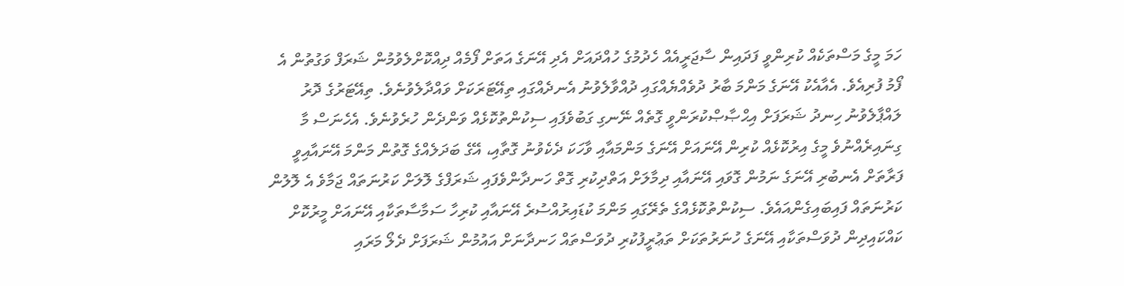ހަމަ މީގެ މަސްތަކެއް ކުރިންވީ ފަދައިން ސާޖަރީއެއް ހެދުމުގެ ހުއްދައަށް އެދި އޭނަގެ އަތަށް ފޯމެއް ދިއްކޮށްލެވުމުން ޝަރަފް ވަގުތުން އެ ފޯމު ފުރިއެވެ. އެއާއެކު އޭނަގެ މަންމަ ބާރު ދުވެއްޔެއްގައި ދުއްވާލެވުނު އެނދެއްގައި ތިއޭޓަރަކަށް ވައްދާލެވުނެވެ. ތިއޭޓަރުގެ ދޮރު ލައްޕާލެވުނު ހިނދު ޝަރަފަށް އިޙްޞާޞްކުރަންވީ ގޮތެއް ނޭނގި ގަބުވެފައި ސިކުންތުކޮޅެއް ވަންދެން ހުރެވުނެވެ. އެހެނަސް މާ ގިނައިރެއްނުވެ މީގެ އިރުކޮޅެއް ކުރިން އޭނައަށް އޭނަގެ މަންމައާއި ވާހަކަ ދެކެވުނު ގޮތާއި، އޭގެ ބަދަލެއްގެ ގޮތުން މަންމަ އޭނައާއިވީ ފަރާތަށް އެނބުރި އޭނަގެ ނަމުން ގޮވައި އޭނައާއި ދިމާލަށް އަތްދިކުރި ގޮތް ހަނދާންވެފައި ޝަރަފްގެ ލޮލަށް ކަރުނަތައް ޖަމާވެ އެ ލޮލުން ކަރުނަތައް ފައިބައިގެންއައެވެ. ސިކުންތުކޮޅެއްގެ ތެރޭގައި މަންމަ ކުޑައިރުއްސުރެ އޭނައާއި ކުރިހާ ސަމާސާތަކާއި އޭނައަށް މީރުކޮށް ކައްކައިދިން ދުވަސްތަކާއި އޭނަގެ ހުނަރުތަކަށް ތަޢުރީފުކުރި ދުވަސްތައް ހަނދާނަށް އައުމުން ޝަރަފަށް ދެލޯ މަރައި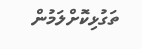ތަގުޅިކޮށްލަމުން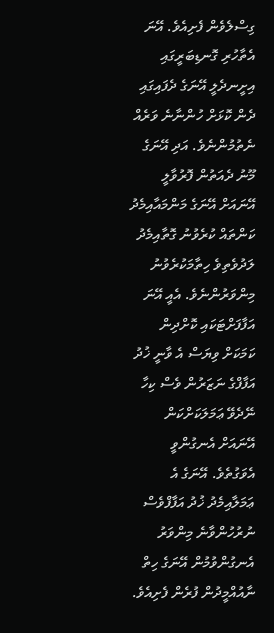ގިސްލެވެން ފެށިއެވެ. އޭނަ އެތާހުރި ގޮނޑިބަރީގައި އިށީނދެލީ އޭނަގެ ދެފައިގައި ދެން ކޮޅަށް ހުންނާނެ ވަރެއް ނެތުމުންނެވެ. އަދި އޭނަގެ މޫނު ދެއަތުން ފޮރުވާލީ އޭނައަށް އޭނަގެ މަންމައާއިމެދު ކަންތައް ކުރެވުނު ގޮތާއިމެދު ލަދުވެތިވެ ހިތާމަކުރެވުނު މިންވަރުންނެވެ. އެއީ އޭނަ އަފާފަށްޓަކައި ކޮށްދިން ކަމަކަށް ވިޔަސް އެ ވާނީ ޚުދު އަފާފްގެ ނަޒަރުން ވެސް ކިހާ ނޭދެވޭ ޢަމަލަކަށްކަން އޭނައަށް އެނގުންވީ އެވަގުތެވެ. އޭނަގެ އެ ޢަމަލާއިމެދު ޚުދު އަފާފްވެސް ނުރުހުންވާނެ މިންވަރު އެނގުންވުމުން އޭނަގެ ހިތް ނާއުއްމީދުން ފުރެން ފެށިއެވެ.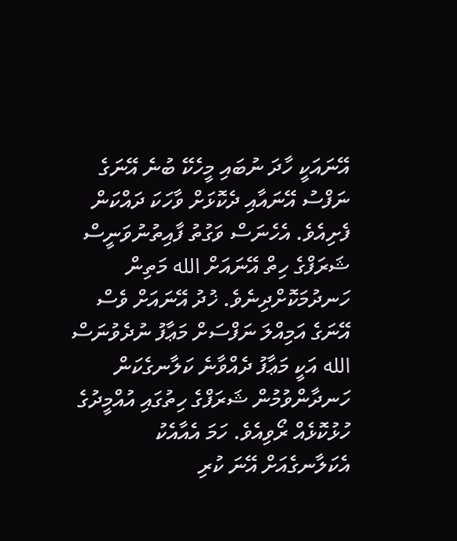އޭނައަކީ ހާދަ ނުބައި މީހެކޭ ބުނެ އޭނަގެ ނަފްސު އޭނައާއި ދެކޮޅަށް ވާހަކަ ދައްކަން ފެށިއެވެ. އެހެނަސް ވަގުތު ފާއިތުނުވަނީސް ޝަރަފްގެ ހިތް އޭނައަށް الله މަތިން ހަނދުމަކޮށްދިނެވެ. ޚުދު އޭނައަށް ވެސް އޭނަގެ އަމިއްލަ ނަފްސަށް މަޢާފު ނުދެވުނަސް الله އަކީ މަޢާފު ދެއްވާނެ ކަލާނގެކަން ހަނދާންވުމުން ޝަރަފްގެ ހިތުގައި އުއްމީދުގެ ހުޅުކޮޅެއް ރޯވިއެވެ. ހަމަ އެއާއެކު އެކަލާނގެއަށް އޭނަ ކުރި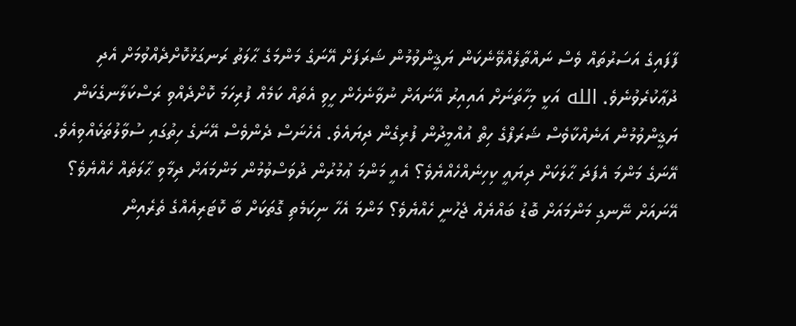ފާފައިގެ އަސަރުތައް ވެސް ނައްތާލެއްވޭނެކަން ޔަޤީންވުމުން ޝަރަފަށް އޭނަގެ މަންމަގެ ޙާލަތު ރަނގަޅުކޮށްދެއްވުމަށް އެދި ދުޢާކުރެވުނެވެ. الله އަކީ މިހާތަނަށް އައިއިރު އޭނައަށް ނުވާނެހެން ހީވި އެތައް ކަމެއް ފުރިހަމަ ކޮށްދެއްވި ރަސްކަލާނގެކަން ޔަޤީންވުމުން އަނެއްކާވެސް ޝަރަފްގެ ހިތް އުއްމީދުން ފުރިގެން ދިޔައެވެ. އެހެނަސް ދެންވެސް އޭނަގެ ހިތުގައި ސުވާލުތަކެއްވިއެވެ. އޭނަގެ މަންމަ އެފަދަ ޙާލަކަށް ދިޔައީ ކިހިނެއްހެއްޔެވެ؟ އެއީ މަންމަ ޢުމުރުން ދުވަސްވުމުން މަންމައަށް ދިމާވި ޙާލަތެއް ހެއްޔެވެ؟ އޭނައަށް ނޭނގި މަންމައަށް ބޮޑު ބައްޔެއް ޖެހުނީ ހެއްޔެވެ؟ މަންމަ އެހާ ނިކަމެތި ގޮތަކަށް ބާ ކޮޓަރިއެއްގެ ތެރެއިން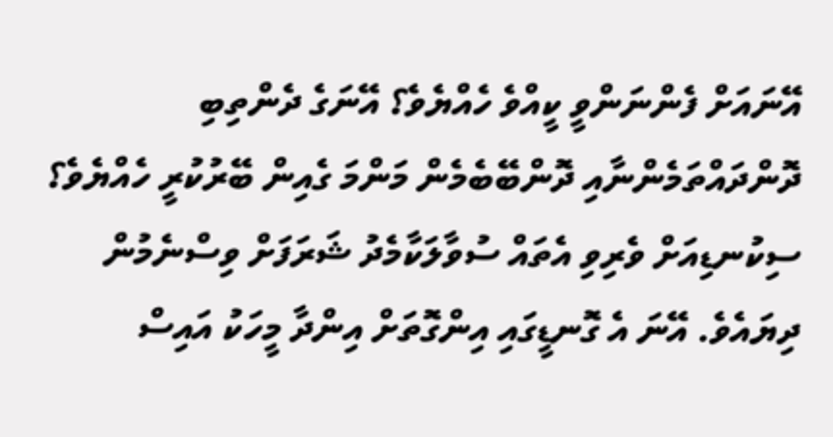އޭނައަށް ފެންނަންވީ ކީއްވެ ހެއްޔެވެ؟ އޭނަގެ ދެންތިބި ދޮންދައްތަމެންނާއި ދޮންބޭބެމެން މަންމަ ގެއިން ބޭރުކުރީ ހެއްޔެވެ؟
ސިކުނޑިއަށް ވެރިވި އެތައް ސުވާލަކާމެދު ޝަރަފަށް ވިސްނެމުން ދިޔައެވެ. އޭނަ އެ ގޮނޑީގައި އިންގޮތަށް އިންދާ މީހަކު އައިސް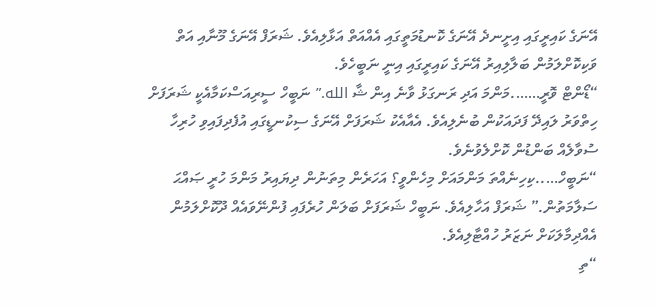އޭނަގެ ކައިރީގައި އިށީނދެ އޭނަގެ ކޮނޑުމަތީގައި އެއްއަތް އަޅާލިއެވެ. ޝަރަފް އޭނަގެ މޫނާއި އަތް ވަކިކޮށްލަމުން ބަލާލިއިރު އޭނަގެ ކައިރީގައި އިނީ ނަބީހެވެ.
“ޑޯންޓް ވޮރީ…….މަންމަ އަދި ރަނގަޅު ވާނެ އިން ޝާ الله.” ނަބީހް ސީރިއަސްކަމާއެކީ ޝަރަފަށް ހިތްވަރު ލައިދޭ ފަދައަކުން ބުނެލިއެވެ. އެއާއެކު ޝަރަފަށް އޭނަގެ ސިކުނޑީގައި އުފެދިފައިވި ހުރިހާ ސުވާލެއް ބަންޑުން ކޮށްލެވުނެވެ.
“ނަބީހް…..ކިހިނެއްތަ މަންމައަށް މިހެންވީ؟ އަހަރެން މިތަނުން ދިޔައިރު މަންމަ ހުރީ ޞައްޙަ ސަލާމަތުން.” ޝަރަފް އަހާލިއެވެ. ނަބީހް ޝަރަފަށް ބަލަން ހުރެފައި ފުންނޭވައެއް ދޫކޮށްލަމުން އެއްދިމާލަކަށް ނަޒަރު ހުއްޓާލިއެވެ.
“ތި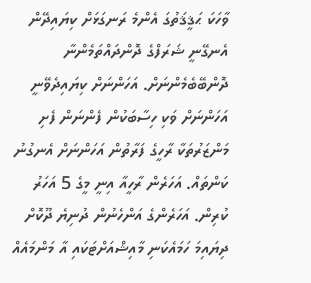ވާހަކަ ޙަޤީޤަތުގަ އެންމެ ރަނގަޅަށް ކިޔައިދޭން އެނގޭނީ ޝަރަފްގެ ދޮންދައްތަމެންނާ ދޮންބޭބެމެންނަށް. އަހަންނަށް ކިޔައިދެވޭނީ އަހަންނަށް ވަކި ހިސާބަކުން ފެންނަން ފެށި މަންޒަރުތަކާ ރާހީގެ ފަރާތުން އަހަންނަށް އެނގުނު ކަންތައް. އަހަރެން ރާހީއާ އިނީ މީގެ 5 އަހަރު ކުރިން. އަހަރެންގެ އަންހެނުން ދުނިޔެ ދޫކޮށް ދިޔައިމަ ހަމައެކަނި މާއިޝްއަށްޓަކައި އާ މަންމައެއް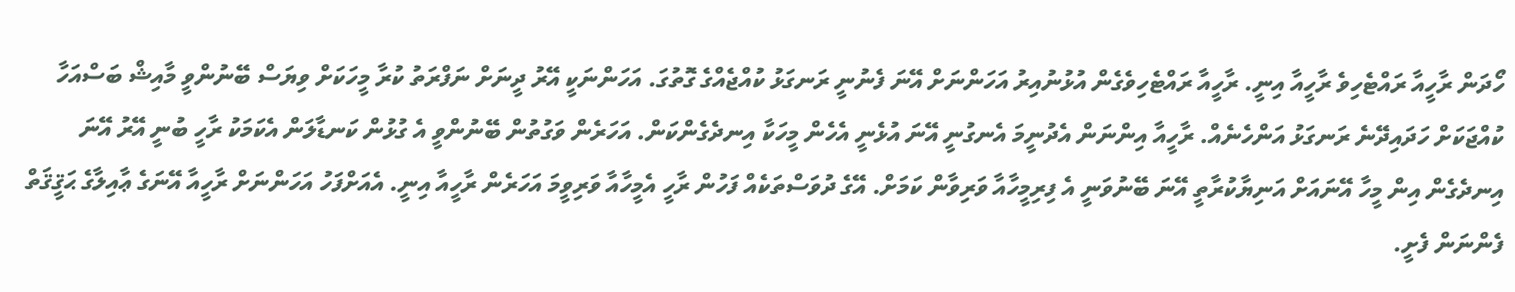ހޯދަން ރާހީއާ ރައްޓެހިވެ ރާހީއާ އިނީ. ރާހީއާ ރައްޓެހިވެގެން އުޅުނުއިރު އަހަންނަށް އޭނަ ފެނުނީ ރަނގަޅު ކުއްޖެއްގެ ގޮތުގަ. އަހަންނަކީ އޭރު ދީނަށް ނަފްރަތު ކުރާ މީހަކަށް ވިޔަސް ބޭނުންވީ މާއިޝް ބަސްއަހާ ކުއްޖަކަށް ހަދައިދޭނެ ރަނގަޅު އަންހެނެއް. ރާހީއާ އިންނަން އެދުނީމަ އެނގުނީ އޭނަ އުޅެނީ އެހެން މީހަކާ އިނދެގެންކަން. އަހަރެން ވަގުތުން ބޭނުންވީ އެ ގުޅުން ކަނޑާލަން އެކަމަކު ރާހީ ބުނީ އޭރު އޭނަ އިނދެގެން އިން މީހާ އޭނައަށް އަނިޔާކުރާތީ އޭނަ ބޭނުވަނީ އެ ފިރިމީހާއާ ވަރިވާން ކަމަށް. އޭގެ ދުވަސްތަކެއް ފަހުން ރާހީ އެމީހާއާ ވަރިވީމަ އަހަރެން ރާހީއާ އިނީ. އެއަށްފަހު އަހަންނަށް ރާހީއާ އޭނަގެ ޢާއިލާގެ ޙަޤީޤަތް ފެންނަން ފެށީ.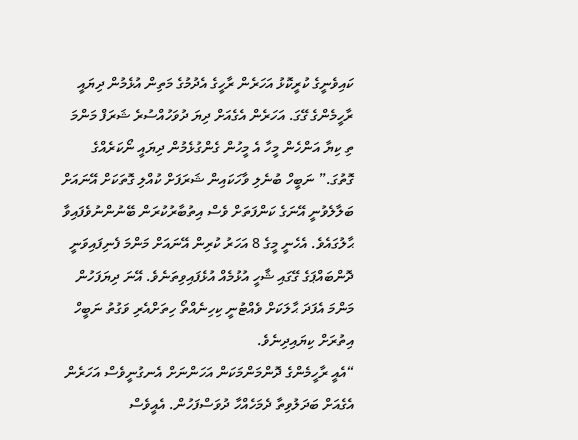ކައިވެނީގެ ކުރީކޮޅު އަހަރެން ރާހީގެ އެދުމުގެ މަތިން އުޅެމުން ދިޔައީ ރާހީމެންގެ ގޭގަ. އަހަރެން އެގެއަށް ދިޔަ ދުވަހުއްސުރެ ޝަރަފް މަންމަ ތި ކިޔާ އަންހެން މީހާ އެ މީހުން ގެންގުޅެމުން ދިޔައީ ނޯކަރެއްގެ ގޮތުގަ.” ނަބީހް ބުނެލި ވާހަކައިން ޝަރަފަށް ކުއްލި ގޮތަކަށް އޭނައަށް ބަލާލެވުނީ އޭނަގެ ކަންފަތަށް ވެސް އިތުބާރުކުރަން ބޭނުންނުވެފައިވާ ޙާލުގައެވެ. އެހެނީ މީގެ 8 އަހަރު ކުރިން އޭނައަށް މަންމަ ފެނިފައިވަނީ ދޮންބައްޕަގެ ގޭގައި ޝާހީ އުޅުމެއް އުޅެފައިވިތަނެވެ. އޭނަ ދިޔަފަހުން މަންމަ އެފަދަ ޙާލަކަށް ވެއްޓުނީ ކިހިނެއްތޯ ހިތަށްއެރި ވަގުތު ނަބީހް އިތުރަށް ކިޔައިދިނެވެ.
“އެއީ ރާހީމެންގެ ދޮންމަންމަކަން އަހަންނަށް އެނގުނީވެސް އަހަރެން އެގެއަށް ބަދަލުވިތާ ދެމަހެއްހާ ދުވަސްފަހުން. އެއީވެސް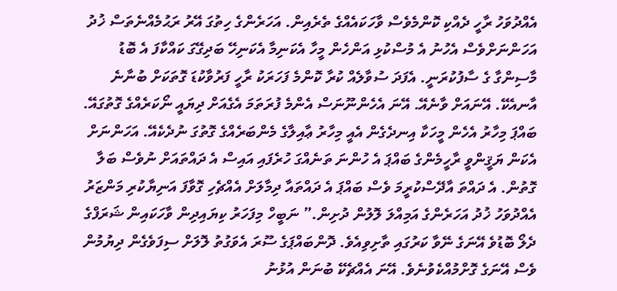އެއްދުވަހު ރާހީ ދެއްކި ކޮންމެވެސް ވާހަކައެއްގެ ތެރެއިން. އަހަރެންގެ ހިތުގަ އޭރު ރަޙުމެއްނެތަސް ޚުދު އަހަންނަށްވެސް އެހުނު އެ މުސްކުޅި އަންހެން މީހާ އެކަނިމާ އެކަނިހޭ ބަދިގޭގަ ކައްކާފަ އެ ބޮޑު މާސިންގާ ގެ ސާފުކުރަނީ. އެފަދަ ސުވާލެއް ކުރާ ކޮންމެ ފަހަރަކު ރާހީ ފަރުވާކުޑަ ގޮތަކަށް ބުނާނެ އާނއެކޭ. އޭނައަށް ވާނެއޭ. އޭނަ އެހެންނޫނަސް އެންމެ ފުރަތަމަ އެގެއަށް ދިޔައީ ނޯކަރެއްގެ ގޮތުގައޭ. ބައްޕަ މިހާރު އެހެން މީހަކާ އިނދެގެން އެއީ މިހާރު ޢާއިލާގެ މެންބަރެއްގެ ގޮތުގަ ނުދެކެއޭ. އަހަންނަށް އެކަން ޔަޤީންވީ ރާހީމެންގެ ބައްޕަ އެ ހުންނަ ތަނެއްގަ ހުރެފައި އައިސް އެ ދައްތައަށް ނުވެސް ބަލާ ގޮތުން. އެ ދައްތަ އާދޭސްކުރީމަ ވެސް ބައްޕަ އެ ދައްތައާ ދިމާލަށް އެއްޗެހި ގޮވާފަ އަނިޔާކުރި މަންޒަރު އެއްދުވަހު ޚުދު އަހަރެންގެ އަމިއްލަ ލޮލުން ދުށިން.” ނަބީހް މިފަހަރު ކިޔައިދިން ވާހަކައިން ޝަރަފްގެ ދެލޯ ބޮޑުވެ އޭނަގެ ނޭވާ ކަރުގައި ތާށިވިއެވެ. ދޮންބައްޕަގެ ސޫރަ އެވަގުތު ލޮލަށް ސިފަވެގެން ދިޔުމުން ވެސް އޭނަގެ ގޮށްމުއްކެވުނެވެ. އޭނަ އެއްޗެކޭ ބުނަން އުޅުނު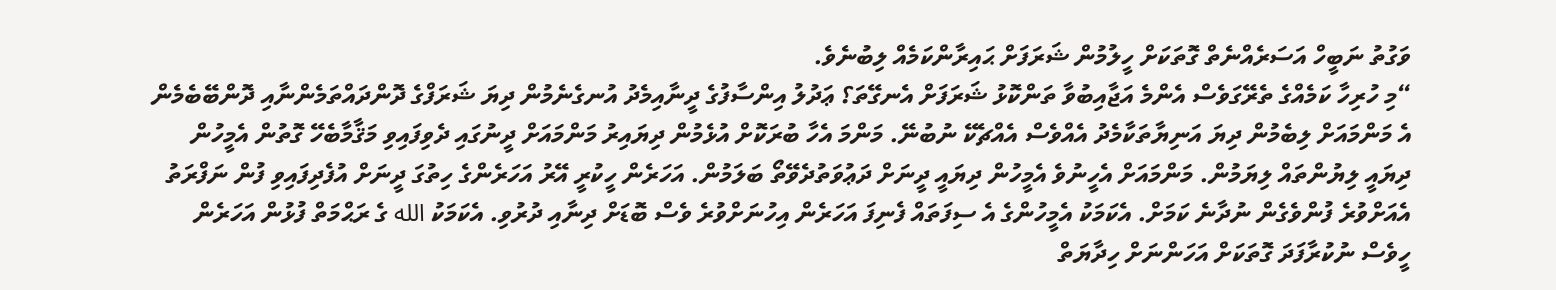ވަގުތު ނަބީހް އަސަރެއްނެތް ގޮތަކަށް ހީލުމުން ޝަރަފަށް ޙައިރާންކަމެއް ލިބުނެވެ.
“މި ހުރިހާ ކަމެއްގެ ތެރޭގަވެސް އެންމެ އަޖާއިބުވާ ތަންކޮޅު ޝަރަފަށް އެނގޭތަ؟ ޢަދުލު އިންސާފުގެ ދީނާއިމެދު އުނގެނެމުން ދިޔަ ޝަރަފްގެ ދޮންދައްތަމެންނާއި ދޮންބޭބެމެން އެ މަންމައަށް ލިބެމުން ދިޔަ އަނިޔާތަކާމެދު އެއްވެސް އެއްޗެކޭ ނުބުނޭ. މަންމަ އެހާ ބުރަކޮށް އުޅެމުން ދިޔައިރު މަންމައަށް ދީނުގައި ދެވިފައިވި މަޤާމާބެހޭ ގޮތުން އެމީހުން ދިޔައީ ލިޔުންތައް ލިޔަމުން. މަންމައަށް އެހީނުވެ އެމީހުން ދިޔައީ ދީނަށް ދަޢުވަތުދެވޭތޯ ބަލަމުން. އަހަރެން ހީކުރީ އޭރު އަހަރެންގެ ހިތުގަ ދީނަށް އުފެދިފައިވި ފުން ނަފްރަތު އެއަށްވުރެ ފުންވެގެން ނުދާނެ ކަމަށް. އެކަމަކު އެމީހުންގެ އެ ސިފަތައް ފެނިފަ އަހަރެން އިހުނަށްވުރެ ވެސް ބޮޑަށް ދިނާއި ދުރުވި. އެކަމަކު الله ގެ ރަޙްމަތް ފުޅުން އަހަރެން ހީވެސް ނުކުރާފަދަ ގޮތަކަށް އަހަންނަށް ހިދާޔަތް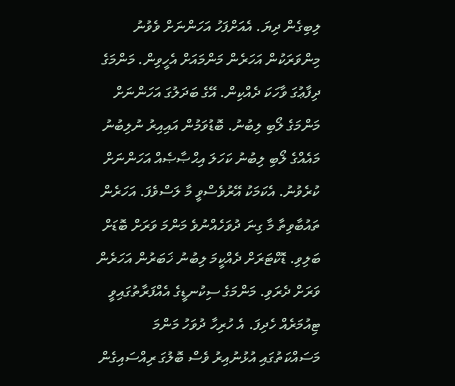ލިބިގެން ދިޔަ. އެއަށްފަހު އަހަންނަށް ވެވުނު މިންވަރަކުން އަހަރެން މަންމައަށް އެހީވިން. މަންމަގެ ދިފާޢުގަ ވާހަކަ ދެއްކިން. އޭގެ ބަދަލުގަ އަހަންނަށް މަންމަގެ ލޯބި ލިބުނު. ބޮޑުވަމުން އައިއިރު ނުލިބުނު މައެއްގެ ލޯބި ލިބުނު ކަހަލަ އިޙްޞާޞެއް އަހަންނަށް ކުރެވުނު. އެކަމަކު އޭރުވެސްވީ މާ ލަސްވެފަ. އަހަރެން ތައުބާވިތާ މާ ގިނަ ދުވަހެއްނުވެ މަންމަ ވަރަށް ބޮޑަށް ބަލިވި. ޑޮކްޓަރަށް ދެއްކީމަ ލިބުނު ޚަބަރުން އަހަރެން ވަރަށް ދެރަވި. މަންމަގެ ސިކުނޑީގެ އެއްފަރާތުގައިވީ ޓިއުމަރެއް ހެދިފަ. އެ ހުރިހާ ދުވަހު މަންމަ މަސައްކަތުގައި އުޅުނުއިރު ވެސް ބޮލުގަ ރިއްސައިގެން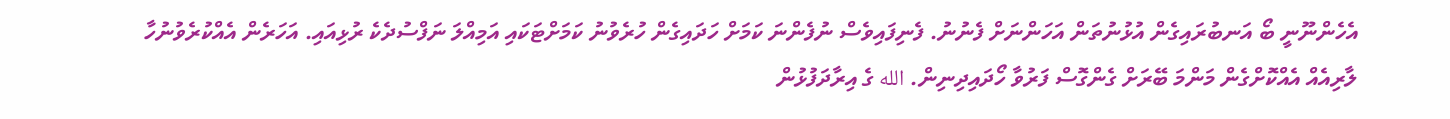އެހެންނޫނީ ބޯ އަނބުރައިގެން އުޅުނުތަން އަހަންނަށް ފެނުނު. ފެނިފައިވެސް ނުފެންނަ ކަމަށް ހަދައިގެން ހުރެވުނު ކަމަށްޓަކައި އަމިއްލަ ނަފްސުދެކެ ރުޅިއައި. އަހަރެން އެއްކުރެވުނުހާ ލާރިއެއް އެއްކޮށްގެން މަންމަ ބޭރަށް ގެންގޮސް ފަރުވާ ހޯދައިދިނިން. الله ގެ އިރާދަފުޅުން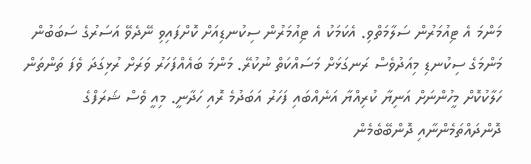މަންމަ އެ ޓިއުމަރުން ސަލާމަތްވި. އެކަމަކު އެ ޓިއުމަރުން ސިކުނޑިއަށް ކޮށްފައިވި ނޭދެވޭ އަސަރުގެ ސަބަބުން މަންމަގެ ސިކުނޑި މިއަދުވެސް ރަނގަޅަށް މަސައްކަތް ނުކުރޭ. މަންމަ ބައެއްފަހަރު ވަރަށް ރުޅިގަދަ ވެފަ ތަންތަން ހަލާކުކޮށް މީހުންނަށް އަނިޔާ ކުރިއްޔާ އަނެއްބައި ފަހަރު އަބަދުމެ ރޮއި ހަދާނީ. މިއީ ވެސް ޝަރަފްގެ ދޮންދައްތަމެންނާއި ދޮންބޭބެމެން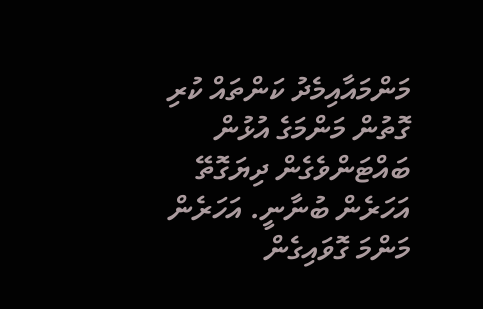މަންމައާއިމެދު ކަންތައް ކުރި ގޮތުން މަންމަގެ އުޅުން ބައްޓަންވެގެން ދިޔަގޮތޭ އަހަރެން ބުނާނީ. އަހަރެން މަންމަ ގޮވައިގެން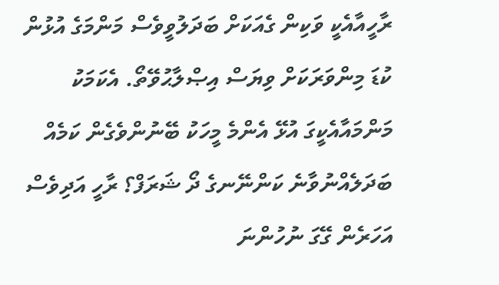ރާހީއާއެކީ ވަކިން ގެއަކަށް ބަދަލުވީވެސް މަންމަގެ އުޅުން ކުޑަ މިންވަރަކަށް ވިޔަސް އިޞްލާޙުވޭތޯ. އެކަމަކު މަންމައާއެކީގަ އުޅޭ އެންމެ މީހަކު ބޭނުންވެގެން ކަމެއް ބަދަލެއްނުވާނެ ކަންނޭނގެ ދޯ ޝަރަފް؟ ރާހީ އަދިވެސް އަހަރެން ގޭގަ ނުހުންނަ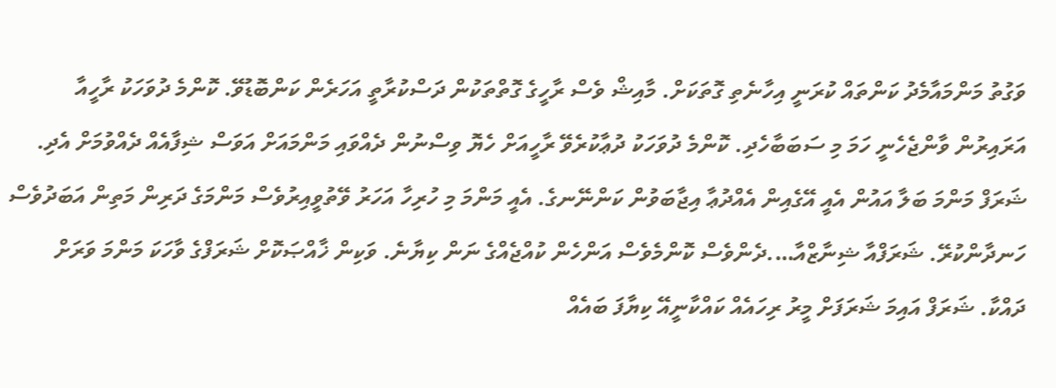ވަގުތު މަންމައާމެދު ކަންތައް ކުރަނީ އިހާނެތި ގޮތަކަށް. މާއިޝް ވެސް ރާހީގެ ގޮތްތަކުން ދަސްކުރާތީ އަހަރެން ކަންބޮޑުވޭ. ކޮންމެ ދުވަހަކު ރާހީއާ އަރައިރުން ވާންޖެހެނީ ހަމަ މި ސަބަބާހެދި. ކޮންމެ ދުވަހަކު ދުޢާކުރެވޭ ރާހީއަށް ހެޔޮ ވިސްނުން ދެއްވައި މަންމައަށް އަވަސް ޝިފާއެއް ދެއްވުމަށް އެދި. ޝަރަފް މަންމަ ބަލާ އައުން އެއީ އޭގެއިން އެއްދުޢާ އިޖާބަވުން ކަންނޭނގެ. އެއީ މަންމަ މި ހުރިހާ އަހަރު ވޭތުވީއިރުވެސް މަންމަގެ ދަރިން މަތިން އަބަދުވެސް ހަނދާންކުރޭ. ޝަރަފްއާ ޝިނާޒްއާ….ދެންވެސް ކޮންމެވެސް އަންހެން ކުއްޖެއްގެ ނަން ކިޔާނެ. ވަކިން ޚާއްޞަކޮށް ޝަރަފްގެ ވާހަކަ މަންމަ ވަރަށް ދައްކާ. ޝަރަފް އައިމަ ޝަރަފަށް މީރު ރިހައެއް ކައްކާނީއޭ ކިޔާފަ ބައެއް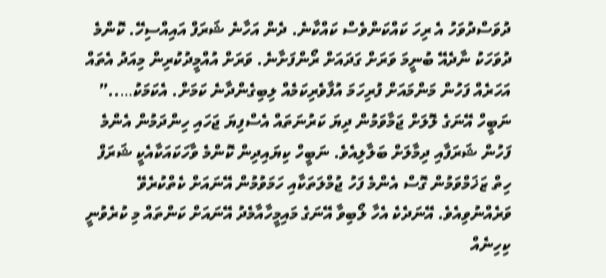ދުވަސްދުވަހު އެ ރިހަ ކައްކަންވެސް ކައްކާނެ. ދެން އަހާނެ ޝަރަފް އައިއްސިހޭ. ކޮންމެ ދުވަހަކު ނާދެއޭ ބުނީމަ ވަރަށް ގަދައަށް ރޯންފަށާނެ. ވަރަށް އުއްމީދުކުރިން މިއަދު އެތައް އަހަރެއް ފަހުން މަންމައަށް ފުރިހަމަ އުފާވެރިކަމެއް ލިބިގެންދާނެ ކަމަށް. އެކަމަކު…..” ނަބީހް އޭނަގެ ލޮލަށް ޖަމާވަމުން ދިޔަ ކަރުނަތައް އެސްފިޔަ ޖަހައި ހިންދަމުން އެންމެ ފަހުން ޝަރަފާއި ދިމާލަށް ބަލާލިއެވެ. ނަބީހް ކިޔައިދިން ކޮންމެ ވާހަކައަކާއެކީ ޝަރަފް ހިތް ޒަޚަމްވަމުން ގޮސް އެންމެ ފަހު ޖުމްލަތަކާއި ހަމަވުމުން އޭނައަށް ކެތްކުރެވޭ ވަރެއްނުވިއެވެ. އޭނަދެކެ އެހާ ލޯބިވާ އޭނަގެ މައިމީހާއާމެދު އޭނައަށް ކަންތައް މި ކުރެވުނީ ކިހިނެއް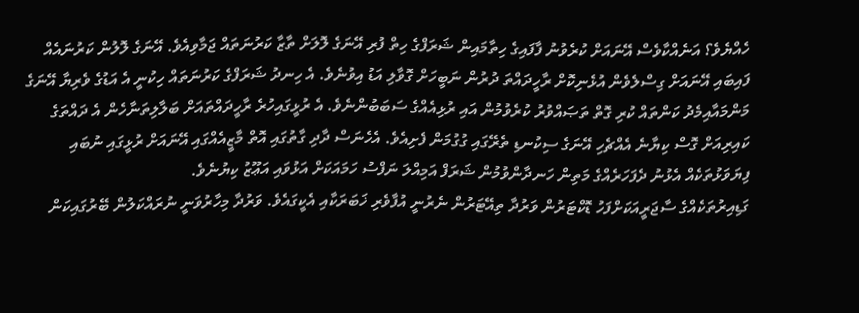ހެއްޔެވެ؟ އަނެއްކާވެސް އޭނައަށް ކުރެވުނު ފާފައިގެ ހިތާމައިން ޝަރަފްގެ ހިތް ފުރި އޭނަގެ ލޮލަށް ތާޒާ ކަރުނަތައް ޖަމާވިއެވެ. އޭނަގެ ލޮލުން ކަރުނައެއް ފައިބައި އޭނައަށް ގިސްލެވެން އުޅެނިކޮށް ރާހީދައްތަ ދުރުން ނަބީހަށް ގޮވާލި އަޑު އިވުނެވެ. އެ ހިނދު ޝަރަފްގެ ކަރުނަތައް ހިކުނީ އެ އަޑުގެ ވެރިޔާ އޭނަގެ މަންމައާއިމެދު ކަންތައް ކުރި ގޮތް ތަޞައްވުރު ކުރެވުމުން އައި ރުޅިއެއްގެ ސަބަބުންނެވެ. އެ ރުޅީގައިހުރެ ރާހީދައްތައަށް ބަލާލިތަނާހެން އެ ދައްތަގެ ކައިރިއަށް ގޮސް ކިޔާނެ އެއްޗެހި އޭނަގެ ސިކުނޑި ތެރޭގައި ގުގުމަން ފެށިއެވެ. އެހެނަސް ދާދި ގާތުގައި އޮތް މާޒީއެއްގައި އޭނައަށް ރުޅީގައި ނުބައި ފިޔަވަޅުތަކެއް އެޅުނު ދެފަހަރެއްގެ މަތިން ހަނދާންވުމުން ޝަރަފް އަމިއްލަ ނަފްސު ހަމައަކަށް އަޅުވައި އަޢޫޒު ކިޔުނެވެ.
ގަޑިއިރުތަކެއްގެ ސާޖަރީއަކަށްފަހު ޑޮކްޓަރުން ވަރުދާ ތިއޭޓަރުން ނެރުނީ އުފާވެރި ޚަބަރަކާއި އެކީގައެވެ. ވަރުދާ މިހާރުވަނީ ނުރައްކަލުން ބޭރުގައިކަން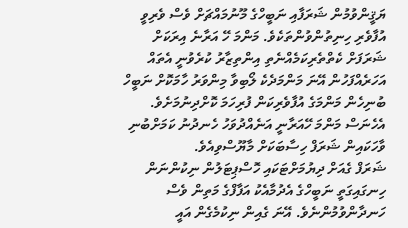ޔަޤީންވުމުން ޝަރަފާއި ނަބީހްގެ މޫނުމައްޗަށް ވެސް ވެރިވީ އުފާވެރި ހިނިތުންވުންތަކެވެ. މަންމަ ހޭ އަރާނެ އިރަކަށް ޝަރަފަށް ކެތްތެރިކަމެއްނެތި އިންތިޒާރު ކުރެވުނީ އެތައް އަހަރެއްފަހުން އޭނަ މަންމަދެކެ ލޯބިވާ މިންވަރު ހާމަކޮށް ނަބީހް ބުނިހެން މަންމަގެ އުފާވެރިކަން ފުރިހަމަ ކޮށްދިނުމަށެވެ. އެހެނަސް މަންމަ ހޭއަރާނީ އަނެއްދުވަހު ހެނދުނު ކަމަށްބުނި ވާހަކައިން ޝަރަފް ހިސާބަކަށް މާޔޫސްވިއެވެ.
ޝަރަފް ގެއަށް ދިޔުމަށްޓަކައި ހޮސްޕިޓަލުން ނިކުންނަން ހިނގައިގަތީ ނަބީހްގެ އެދުމާއެކު އަފާފްގެ މަތިން ވެސް ހަނދާންވުމުންނެވެ. އޭނަ ގެއިން ނިކުމެގެން އައީ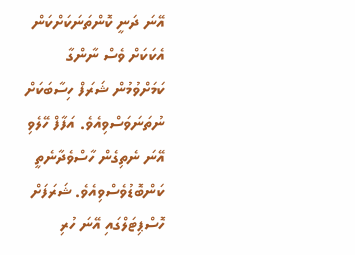އޭނަ ދަނީ ކޮންތަނަކަށްކަން އެކަކަށް ވެސް ނާންގާ ކަމަށްވުމުން ޝަރަފް ހިސާބަކަށް ނުތަނަވަސްވިއެވެ. އަފާފް ހޭލެވި އޭނަ ނެތިގެން ހާސްވެދާނެތީ ކަންބޮޑުވެސްވިއެވެ. ޝަރަފަށް ހޮސްޕިޓަލްގައި އޭނަ ހުރި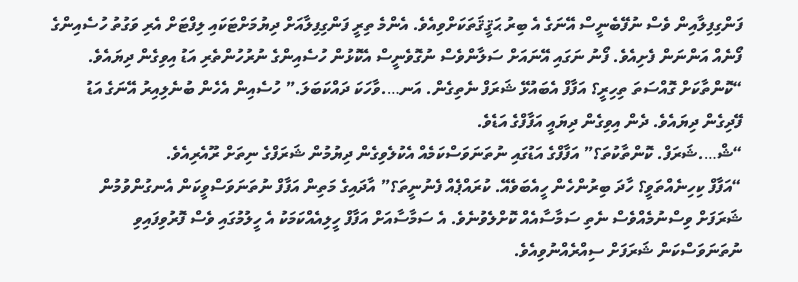ފަންގިފިލާއިން ވެސް ނުފޭބެނީސް އޭނަގެ އެ ބިރު ޙަޤީޤަތަކަށްވިއެވެ. އެންމެ ތިރީ ފަންގިފިލާއަށް ދިޔުމަށްޓަކައި ލިފްޓަށް އެރި ވަގުތު ހުސެއިންގެ ފޯނެއް އަންނަން ފެށިއެވެ. ފޯނު ނަގައި އޭނައަށް ސަލާންވެސް ނުގޮވެނީސް އެކޮޅުން ހުސެއިންގެ ނުރުހުންތެރި އަޑު އިވިގެން ދިޔައެވެ.
“ކޮންތާކަށް ގޮއްސަތަ ތިހިރީ؟ އަފާފް އެބައުޅޭ ޝަރަފް ނެތިގެން. އަނ….ވާހަކަ ދައްކަބަލަ.” ހުސެއިން އެހެން ބުނެލިއިރު އޭނަގެ އަޑު ފޭދިގެން ދިޔައެވެ. ދެން އިވިގެން ދިޔައީ އަފާފްގެ އަޑެވެ.
“ޝް….ޝަރަފް. ކޮންތާކުތަ؟” އަފާފްގެ އަޑުގައި ނުތަނަވަސްކަމެއް އެކުލެވިގެން ދިޔުމުން ޝަރަފްގެ ނިތަށް ރޫއެރިއެވެ.
“އަފާފް ކިހިނެއްތަވީ؟ ހާދަ ބިރުންހެން ހީއެބަވެއޭ. ކުރައްޕެއް ފެނުނީތަ؟” އާދައިގެ މަތިން އަފާފް ނުތަނަވަސްވީކަން އެނގުންވުމުން ޝަރަފަށް ވިސްނުމެއްވެސް ނެތި ސަމާސާއެއް ކޮށްލެވުނެވެ. އެ ސަމާސާއަށް އަފާފް ހީލިއެއްކަމަކު އެ ހީލުމުގައި ވެސް ފޮރުވިފައިވި ނުތަނަވަސްކަން ޝަރަފަށް ސިއްރެއްނުވިއެވެ.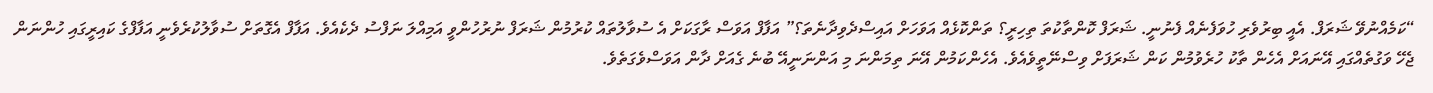“ކަމެއްނުވޭ ޝަރަފް. އެއީ ބިރުވެރި ހުވަފެނެއް ފެނުނީ. ޝަރަފް ކޮންތާކުތަ ތިހިރީ؟ ތަންކޮޅެއް އަވަހަށް އައިސްދެވިދާނެތަ؟” އަފާފް އަވަސް ރާގަކަށް އެ ސުވާލުތައް ކުރުމުން ޝަރަފް ނުރުހުންވީ އަމިއްލަ ނަފްސު ދެކެއެވެ. އަފާފް އެގޮތަށް ސުވާލުކުރެވެނީ އަފާފްގެ ކައިރީގައި ހުންނަން ޖެހޭ ވަގުތެއްގައި އޭނައަށް އެހެން ތާކު ހުރެވުމުން ކަން ޝަރަފަށް ވިސްނޭތީވެއެވެ. އެހެންކަމުން އޭނަ ތިމަންނަ މި އަންނަނީއޭ ބުނެ ގެއަށް ދާން އަވަސްވެގަތެވެ.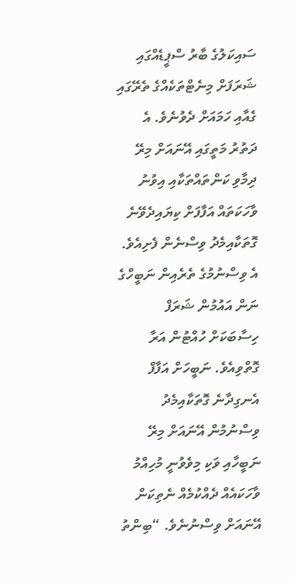ސައިކަލުގެ ބާރު ސްޕީޑެއްގައި ޝަރަފަށް މިނެޓްތަކެއްގެ ތެރޭގައި ގެއާއި ހަމައަށް ދެވުނެވެ. އެ ދަތުރު މަތީގައި އޭނައަށް މިރޭ ދިމާވި ކަންތައްތަކާއި އިވުނު ވާހަކަތައް އަފާފަށް ކިޔައިދެވޭނެ ގޮތަކާއިމެދު ވިސްނެން ފެށިއެވެ. އެ ވިސްނުމުގެ ތެރެއިން ނަބީހްގެ ނަން އައުމުން ޝަރަފް ހިސާބަކަށް ހުއްޓުން އަރާ ގޮތްވިއެވެ. ނަބީހަށް އަފާފް އެނގިދާނެ ގޮތަކާއިމެދު ވިސްނުމުން އޭނައަށް މިރޭ ނަބީހާއި ވަކި މިވެވުނީ މުހިއްމު ވާހަކައެއް ދެއްކުމެއް ނެތިކަން އޭނައަށް ވިސްނުނެވެ. “ބިންތު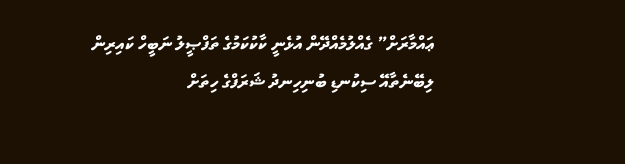ޢައްމާރަށް” ގެއްލުމެއްދޭން އުޅެނީ ކާކުކަމުގެ ތަފްޞީލު ނަބީހް ކައިރިން ލިބޭނެތާއޭ ސިކުނޑި ބުނިހިނދު ޝަރަފްގެ ހިތަށް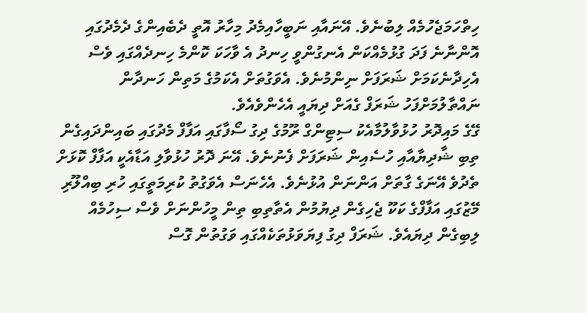ހިތްހަމަޖެހުމެއް ލިބުނެވެ. އޭނައާއި ނަބީހާއިމެދު މިހާރު އޮތީ ދެބެއިންގެ ދެމެދުގައި އޮންނާނެ ފަދަ ގުޅުމެއްކަން އެނގުންވީ ހިނދު އެ ވާހަކަ ކޮންމެ ހިނދެއްގައި ވެސް އެހިދާނެކަމަށް ޝަރަފަށް ނިންމުނެވެ. އެވަގުތަށް އެކަމުގެ މަތިން ހަނދާން ނައްތާލުމަށްފަހު ޝަރަފް ގެއަށް ދިޔައީ އެހެންވެއެވެ.
ގޭގެ މައިދޮރު ހުޅުވާލުމާއެކު ސިޓިންގް ރޫމުގެ ދިގު ސޯފާގައި އަފާފް މެދުގައި ބައިންދައިގެން ތިބި ޝާދިޔާއާއި ހުސެއިން ޝަރަފަށް ފެނުނެވެ. އޭނަ ދޮރު ހުޅުވާލި އަޑާއެކީ އަފާފް ކޮޅަށް ތެދުވެ އޭނަގެ ގާތަށް އަންނަން އުޅުނެވެ. އެހެނަސް އެވަގުތު ކުރިމަތީގައި ހުރި ބިއްލޫރި މޭޒުގައި އަފާފްގެ ކަކޫ ޖެހިގެން ދިޔުމުން އެތާތިބި ތިން މީހުންނަށް ވެސް ސިހުމެއް ލިބިގެން ދިޔައެވެ. ޝަރަފް ދިގު ފިޔަވަޅުތަކެއްގައި ވަގުތުން ގޮސް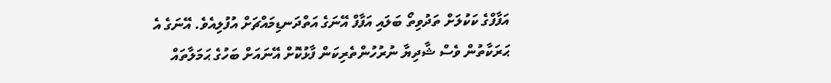އަފާފްގެ ކަކުލަށް ތަދުވިތޯ ބަލައި އަފާފް އޭނަގެ އަތްދަނޑިމައްޗަށް އުފުލިއެވެ. އޭނަގެ އެ ޙަރަކާތުން ވެސް ޝާދިޔާ ނުރުހުންތެރިކަން ފާޅުކޮށް އޭނައަށް ބަހުގެ ޙަމަލާތައް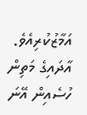އަމާޒުކުރިއެވެ. އާދައިގެ މަތިން ހުސެއިން އޭނަ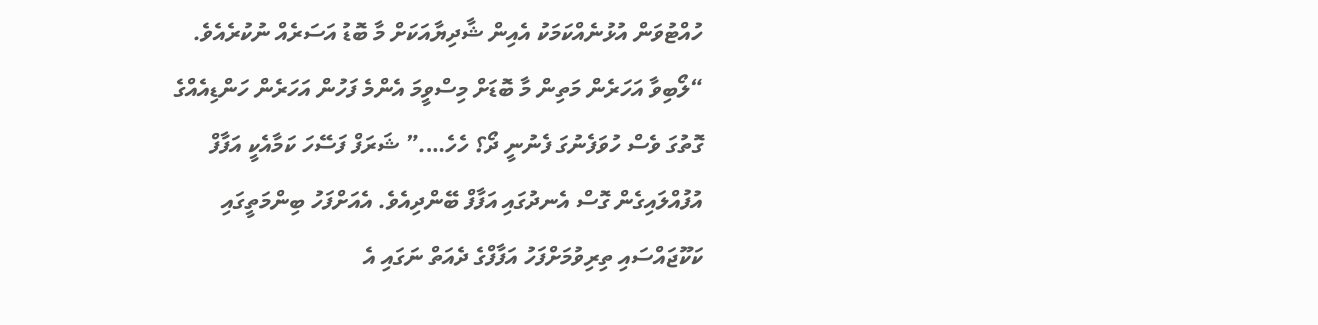ހުއްޓުވަން އުޅުނެއްކަމަކު އެއިން ޝާދިޔާއަކަށް މާ ބޮޑު އަސަރެއް ނުކުރެއެވެ.
“ލޯބިވާ އަހަރެން މަތިން މާ ބޮޑަށް މިސްވީމަ އެންމެ ފަހުން އަހަރެން ހަންޑިއެއްގެ ގޮތުގަ ވެސް ހުވަފެނުގަ ފެނުނީ ދޯ؟ ހެހެ….” ޝަރަފް ފަސޭހަ ކަމާއެކީ އަފާފް އުފުއްލައިގެން ގޮސް އެނދުގައި އަފާފް ބޭންދިއެވެ. އެއަށްފަހު ބިންމަތީގައި ކަކޫޖައްސައި ތިރިވުމަށްފަހު އަފާފްގެ ދެއަތް ނަގައި އެ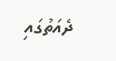ދެއަތުގައި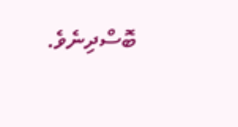ބޮސްދިނެވެ.